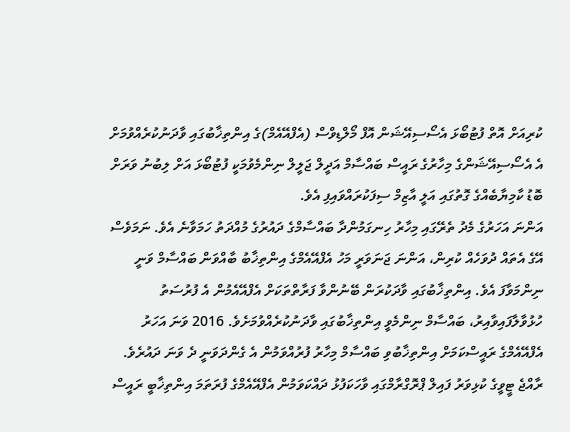ކުރިއަށް އޮތް ފުޓުބޯޅަ އެސޯސިއޭޝަން އޮފް މޯލްޑިވްސް (އެފްއޭއެމް)ގެ އިންތިޚާބުގައި ވާދަނުކުރެއްވުމަށް އެ އެސޯސިއޭޝަންގެ މިހާރުގެ ރައީސް ބައްސާމް އަދީލް ޖަލީލް ނިންމެވުމަކީ ފުޓުބޯޅަ އަށް ލިބުނު ވަރަށް ބޮޑު ކާމިޔާބެއްގެ ގޮތުގައި އަލީ އާޒިމް ސިފަކުރައްވައިފި އެވެ.
އަންނަ އަހަރުގެ މެދު ތެރޭގައި މިހާރު ހިނގަމުންދާ ބައްސާމްގެ ދައުރުގެ މުއްދަތު ހަމަވާނެ އެވެ. ނަމަވެސް އޭގެ އެތައް ދުވަހެއް ކުރިން، އަންނަ ޖަނަވަރީ މަހު އެފްއޭއެމްގެ އިންތިޚާބު ބާއްވަން ބައްސާމް ވަނީ ނިންމަވާފަ އެވެ. އިންތިޚާބުގައި ވާދަކުރަން ބޭނުންވާ ފަރާތްތަކަށް އެފްއޭއެމުން އެ ފުރުސަތު ހުޅުވާލާފައިވާއިރު، ބައްސާމް ނިންމެވީ އިންތިޚާބުގައި ވާދަނުކުރެއްވުމަށެވެ. 2016 ވަނަ އަހަރު އެފްއޭއެމްގެ ރައީސްކަމަށް އިންތިޚާބުވި ބައްސާމް މިހާރު ފުރުއްވަމުން އެ ގެންދަވަނީ ދެ ވަނަ ދައުރެވެ.
ރާއްޖެ ޓީވީގެ ކުޅިވަރު ފައިލް ޕްރޮގްރާމްގައި ވާހަކަފުޅު ދައްކަވަމުން އެފްއޭއެމްގެ ފުރަތަމަ އިންތިޚާބީ ރައީސް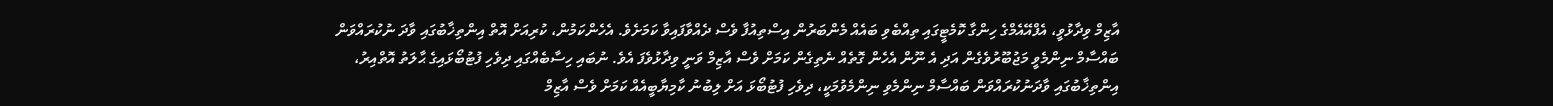އާޒިމް ވިދާޅުވީ، އެފްއޭއެމްގެ ހިންގާ ކޮމެޓީގައި ތިއްބެވި ބައެއް މެންބަރުން އިސްތިއުފާ ވެސް ދެއްވާފައިވާ ކަމަށެވެ. އެހެންކަމުން، ކުރިއަށް އޮތް އިންތިޚާބުގައި ވާދަ ނުކުރައްވަން ބައްސާމް ނިންމެވީ މަޖުބޫރުވެގެން އަދި އެ ނޫން އެހެން ގޮތެއް ނެތިގެން ކަމަށް ވެސް އާޒިމް ވަނީ ވިދާޅުވެފަ އެވެ. ނުބައި ހިސާބެއްގައި ދިވެހި ފުޓުބޯޅައިގެ ޙާލަތު އޮތްއިރު، އިންތިޚާބުގައި ވާދަނުކުރައްވަން ބައްސާމް ނިންމެވި ނިންމެވުމަކީ، ދިވެހި ފުޓުބޯޅަ އަށް ލިބުނު ކާމިޔާބީއެއް ކަމަށް ވެސް އާޒިމް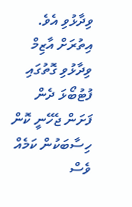ވިދާޅުވި އެވެ. އިތުރަށް އާޒިމް ވިދާޅުވި ގޮތުގައި ފުޓުބޯޅަ ދެން ފަށަން ޖެހޭނީ ކޮން ހިސާބަކުން ކަމެއް ވެސް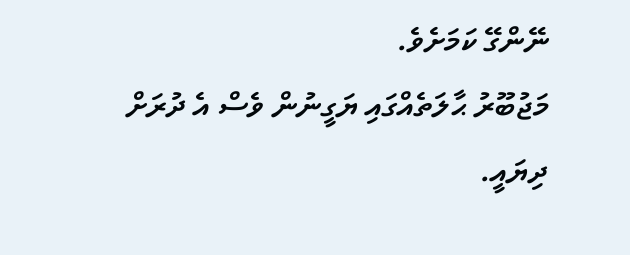ނޭންގޭ ކަމަށެވެ.
މަޖުބޫރު ޙާލަތެއްގައި ޔަގީނުން ވެސް އެ ދުރަށް ދިޔައީ.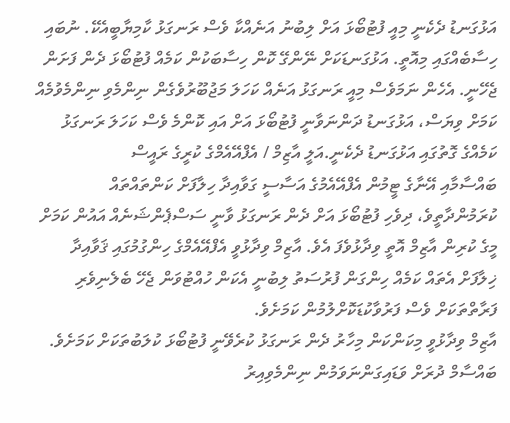އަޅުގަނޑު ދެކެނީ މިއީ ފުޓުބޯޅަ އަށް ލިބުނު އަނެއްކާ ވެސް ރަނގަޅު ކާމިޔާބީއެކޭ. ނުބައި ހިސާބެއްގައި މިއޮތީ. އަޅުގަނޑަކަށް ނޭންގޭ ކޮން ހިސާބަކުން ކަމެއް ފުޓުބޯޅަ ދެން ފަށަން ޖެހޭނީ. އެހެން ނަމަވެސް މިއީ ރަނގަޅު އަނެއް ކަހަލަ މަޖުބޫރުވެގެން ނިންމެވި ނިންމެވުމެއް ކަމަށް ވިޔަސް، އަޅުގަނޑު ދަންނަވާނީ ފުޓުބޯޅަ އަށް އައި ކޮންމެ ވެސް ކަހަލަ ރަނގަޅު ކަމެއްގެ ގޮތުގައި އަޅުގަނޑު ދެކެނީ.އަލީ އާޒިމް / އެފްއޭއެމްގެ ކުރީގެ ރައީސް
ބައްސާމާއި އޭނާގެ ޓީމުން އެފްއޭއެމުގެ އަސާސީ ގަވާއިދާ ހިލާފަށް ކަންތައްތައް ކުރަމުންދާތީވެ، ދިވެހި ފުޓުބޯޅަ އަށް ދެން ރަނގަޅު ވާނީ ސަސްޕެންޝަނެއް އައުން ކަމަށް މީގެ ކުރިން އާޒިމް އޮތީ ވިދާޅުވެފަ އެވެ. އާޒިމް ވިދާޅުވީ އެފްއޭއެމްގެ ހިންގުމުގައި ޤަވާއިދާ ޚިލާފަށް އެތައް ކަމެއް ހިންގަން ފުރުސަތު ލިބުނީ އެކަން ހުއްޓުވަން ޖެހޭ ބެލެނިވެރި ފަރާތްތަކަށް ވެސް ފަރުވާކުޑަކޮށްލުމުން ކަމަށެވެ.
އާޒިމް ވިދާޅުވީ މިކަންކަން މިހާރު ދެން ރަނގަޅު ކުރެވޭނީ ފުޓުބޯޅަ ކުލަބުތަކަށް ކަމަށެވެ.
ބައްސާމް ދުރަށް ވަޑައިގަންނަވަމުން ނިންމެވިއިރު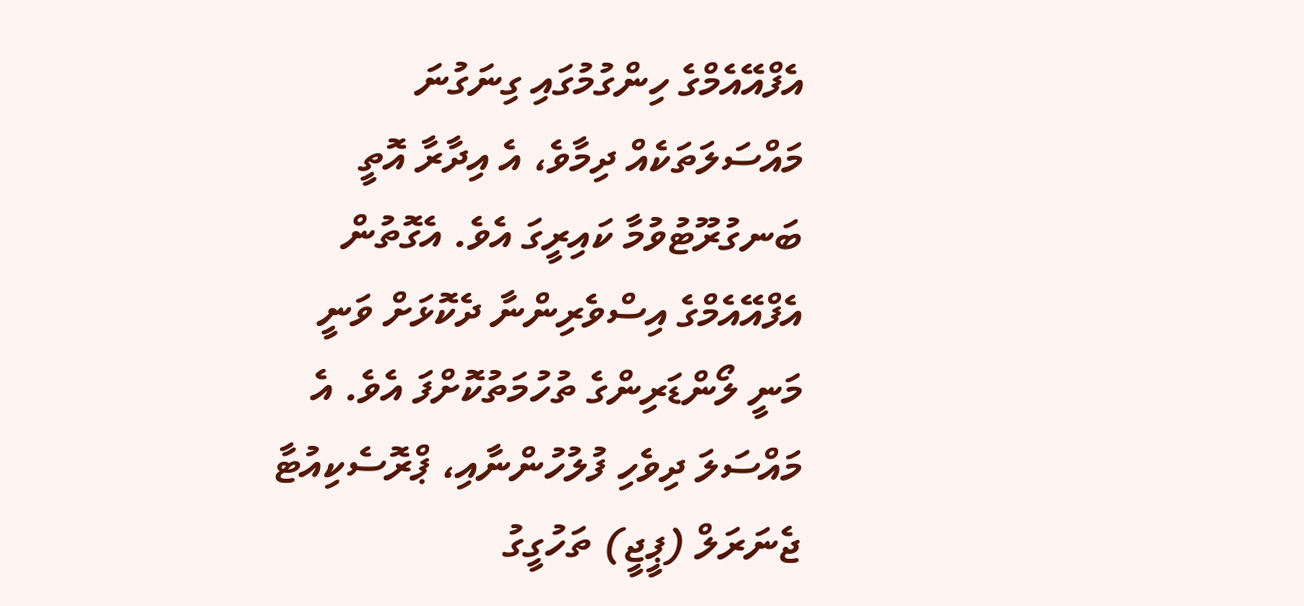އެފްއޭއެމްގެ ހިންގުމުގައި ގިނަގުނަ މައްސަލަތަކެއް ދިމާވެ، އެ އިދާރާ އޮތީ ބަނގުރޫޓުވުމާ ކައިރީގަ އެވެ. އެގޮތުން އެފްއޭއެމްގެ އިސްވެރިންނާ ދެކޮޅަށް ވަނީ މަނީ ލޯންޑަރިންގެ ތުހުމަތުކޮށްފަ އެވެ. އެ މައްސަލަ ދިވެހި ފުލުހުންނާއި، ޕްރޮސެކިއުޓާ ޖެނަރަލް (ޕީޖީ) ތަހުގީގު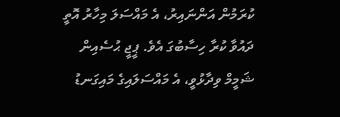ކުރަމުން އަންނައިރު، އެ މައްސަލަ މިހާރު އޮތީ ދައުވާ ކުރާ ހިސާބުގަ އެވެ. ޕީޖީ ޙުސެއިން ޝަމީމް ވިދާޅުވީ، އެ މައްސަލައިގެ މައިގަނޑު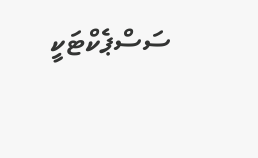ސަސްޕެކްޓަކީ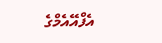އެފްއޭއެމްގެ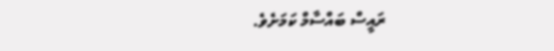ރައީސް ބައްސާމް ކަމަށެވެ.